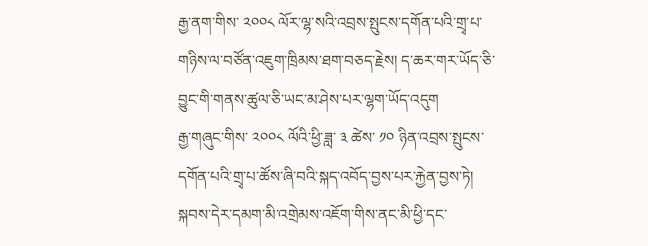རྒྱ་ནག་གིས་ ༢༠༠༨ ལོར་ལྷ་སའི་འབྲས་སྤུངས་དགོན་པའི་གྲྭ་པ་གཉིས་ལ་བཙོན་འཇུག་ཁྲིམས་ཐག་བཅད་རྗེས། ད་ཆར་གར་ཡོད་ཅི་བྱུང་གི་གནས་ཚུལ་ཅི་ཡང་མ་ཤེས་པར་ལྷག་ཡོད་འདུག
རྒྱ་གཞུང་གིས་ ༢༠༠༨ ལོའི་ཕྱི་ཟླ་ ༣ ཚེས་ ༡༠ ཉིན་འབྲས་སྤུངས་དགོན་པའི་གྲྭ་པ་ཚོས་ཞི་བའི་སྐད་འབོད་བྱས་པར་རྐྱེན་བྱས་ཏེ། སྐབས་དེར་དམག་མི་འགྲེམས་འཇོག་གིས་ནང་མི་ཕྱི་དང་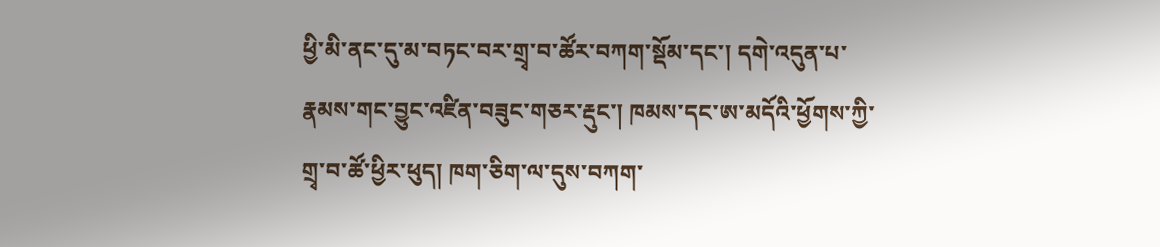ཕྱི་མི་ནང་དུ་མ་བཏང་བར་གྲྭ་བ་ཚོར་བཀག་སྡོམ་དང་། དགེ་འདུན་པ་རྣམས་གང་བྱུང་འཛིན་བཟུང་གཅར་རྡུང་། ཁམས་དང་ཨ་མདོའི་ཕྱོགས་ཀྱི་གྲྭ་བ་ཚོ་ཕྱིར་ཕུད། ཁག་ཅིག་ལ་དུས་བཀག་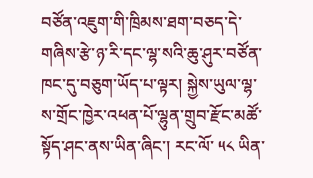བཙོན་འཇུག་གི་ཁྲིམས་ཐག་བཅད་དེ་གཞིས་རྩེ་ཉ་རི་དང་ལྷ་སའི་ཆུ་ཤུར་བཙོན་ཁང་དུ་བཅུག་ཡོད་པ་ལྟར། སྐྱེས་ཡུལ་ལྷ་ས་གྲོང་ཁྱེར་འཕན་པོ་ལྷུན་གྲུབ་རྫོང་མཚོ་སྟོད་ཤང་ནས་ཡིན་ཞིང་། རང་ལོ་ ༥༨ ཡིན་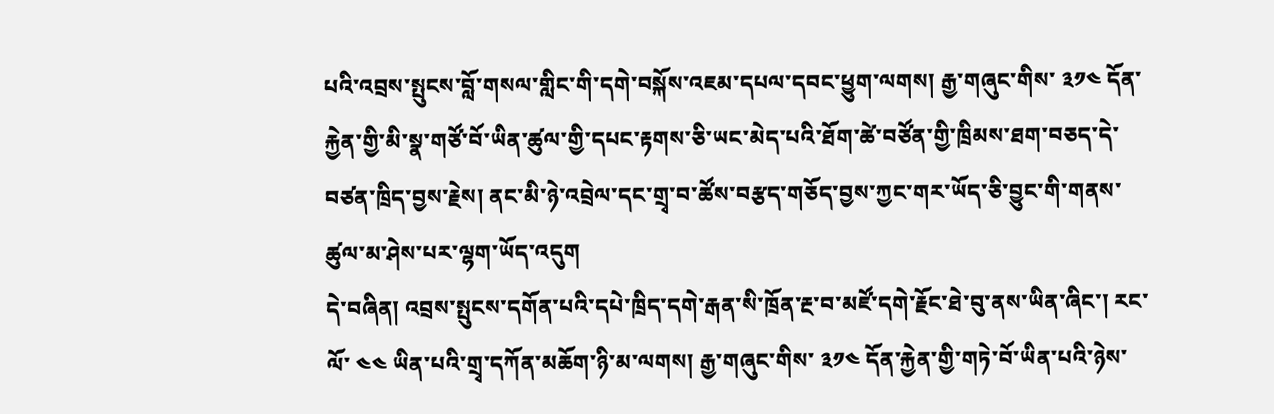པའི་འབྲས་སྤུངས་བློ་གསལ་གླིང་གི་དགེ་བསྐོས་འཇམ་དཔལ་དབང་ཕྱུག་ལགས། རྒྱ་གཞུང་གིས་ ༣༡༤ དོན་རྐྱེན་གྱི་མི་སྣ་གཙོ་བོ་ཡིན་ཚུལ་གྱི་དཔང་རྟགས་ཅི་ཡང་མེད་པའི་ཐོག་ཚེ་བཙོན་གྱི་ཁྲིམས་ཐག་བཅད་དེ་བཙན་ཁྲིད་བྱས་རྗེས། ནང་མི་ཉེ་འབྲེལ་དང་གྲྭ་བ་ཚོས་བརྩད་གཅོད་བྱས་ཀྱང་གར་ཡོད་ཅི་བྱུང་གི་གནས་ཚུལ་མ་ཤེས་པར་ལྷག་ཡོད་འདུག
དེ་བཞིན། འབྲས་སྤུངས་དགོན་པའི་དཔེ་ཁྲིད་དགེ་རྒན་སི་ཁྲོན་རྔ་བ་མཛོ་དགེ་རྗོང་ཐེ་བུ་ནས་ཡིན་ཞིང་། རང་ལོ་ ༤༤ ཡིན་པའི་གྲྭ་དཀོན་མཆོག་ཉི་མ་ལགས། རྒྱ་གཞུང་གིས་ ༣༡༤ དོན་རྐྱེན་གྱི་གཏེ་བོ་ཡིན་པའི་ཉེས་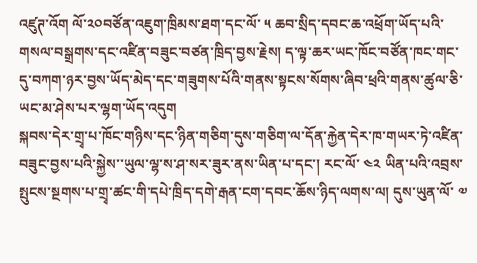འཛུཊ་འོག ལོ་༢༠བཙོན་འཇུག་ཁྲིམས་ཐག་དང་ལོ་ ༥ ཆབ་སྲིད་དབང་ཆ་འཕྲོག་ཡོད་པའི་གསལ་བསྒྲགས་དང་འཛིན་བཟུང་བཙན་ཁྲིད་བྱས་རྗེས། ད་ལྟ་ཆར་ཡང་ཁོང་བཙོན་ཁང་གང་དུ་བཀག་ཉར་བྱས་ཡོད་མེད་དང་གཟུགས་པོའི་གནས་སྟངས་སོགས་ཞིབ་ཕྲའི་གནས་ཚུལ་ཅི་ཡང་མ་ཤེས་པར་ལྷག་ཡོད་འདུག
སྐབས་དེར་གྲྭ་པ་ཁོང་གཉིས་དང་ཉིན་གཅིག་དུས་གཅིག་ལ་དོན་རྐྱེན་དེར་ཁ་གཡར་ཏེ་འཛིན་བཟུང་བྱས་པའི་སྐྱེས་་ཡུལ་ལྷ་ས་ཤ་སར་ཟུར་ནས་ཡིན་པ་དང་། རང་ལོ་ ༤༢ ཡིན་པའི་འབྲས་སྤུངས་སྔགས་པ་གྲྭ་ཚང་གི་དཔེ་ཁྲིད་དགེ་རྒན་ངག་དབང་ཆོས་ཉིད་ལགས་ལ། དུས་ཡུན་ལོ་ ༧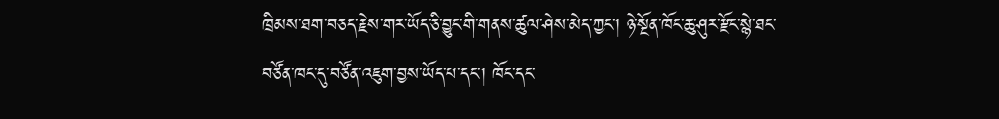ཁྲིམས་ཐག་བཅད་རྗེས་གར་ཡོད་ཅི་བྱུང་གི་གནས་ཚུལ་ཤེས་མེད་ཀྱང་། ཉེ་སྔོན་ཁོང་ཆུ་ཤུར་རྫོང་སྙེ་ཐང་བཙོན་ཁང་དུ་བཙོན་འཇུག་བྱས་ཡོད་པ་དང་། ཁོང་དང་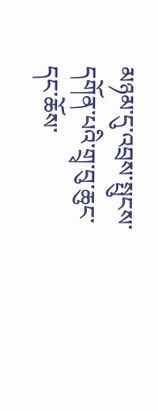མཉམ་དུ་འབྲས་སྤུངས་དགོན་པའི་གྲྭ་བུ་ཆུང་དང་ཆོས་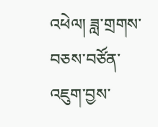འཕེལ། ཟླ་གྲགས་བཅས་བཙོན་འཇུག་བྱས་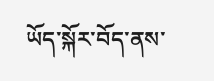ཡོད་སྐོར་བོད་ནས་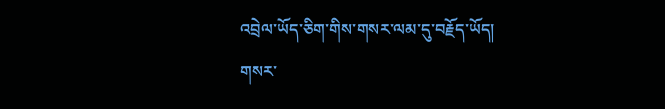འབྲེལ་ཡོད་ཅིག་གིས་གསར་ལམ་དུ་བརྗོད་ཡོད།
གསར་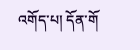འགོད་པ། དོན་གོ